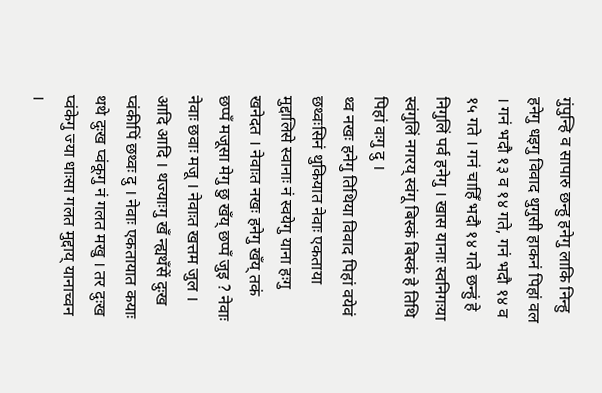गुंपुन्हि व सापारु छन्हु हनेगु लाकि निन्हु हनेगु धइगु विवाद थुगुसी हाकनं पिहां वल । गनं भदौ १३ व १४ गते, गनं भदौ १४ व १५ गते । गनं चाहिँ भदौ १४ गते छन्हुं हे निगुलिं पर्व हनेगु । खास यानाः स्वनिगःया स्वंगुलिं नगरय् स्वंगू बिस्कं बिस्कं हे तिथि पिहां वःगु दु ।
थ्व नखः हनेगु तिथिया विवाद पिहां वयेवं छथ्वःसिनं थुकियात नेवाः एकताया मुद्दालिसे स्वानाः नं स्वयेगु याना हःगु खनेदत । नेवाःत नखः हनेगु खँय् तकं छप्पँ मजूसा मेगु छु खँय् छप्पँ जुइ ? नेवाः नेवाः छवाः मजू । नेवाःत खत्तम जुल । आदि आदि । थज्याःगु खँ न्ह्यथँसें दुःख प्वंकीपिं छथ्वः दु । नेवाः एकतायात कयाः थथे दुःख प्वंकूगु नं गलत मखु । तर दुःख प्वंकेगु ज्या धाःसा गलत मुद्दाय् यानाच्वन ।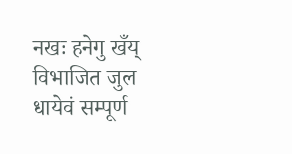नखः हनेगु खँय् विभाजित जुल धायेवं सम्पूर्ण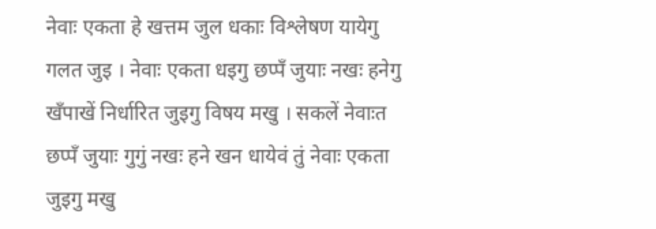नेवाः एकता हे खत्तम जुल धकाः विश्लेषण यायेगु गलत जुइ । नेवाः एकता धइगु छप्पँ जुयाः नखः हनेगु खँपाखें निर्धारित जुइगु विषय मखु । सकलें नेवाःत छप्पँ जुयाः गुगुं नखः हने खन धायेवं तुं नेवाः एकता जुइगु मखु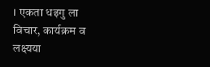। एकता धइगु ला विचार, कार्यक्रम व लक्ष्यया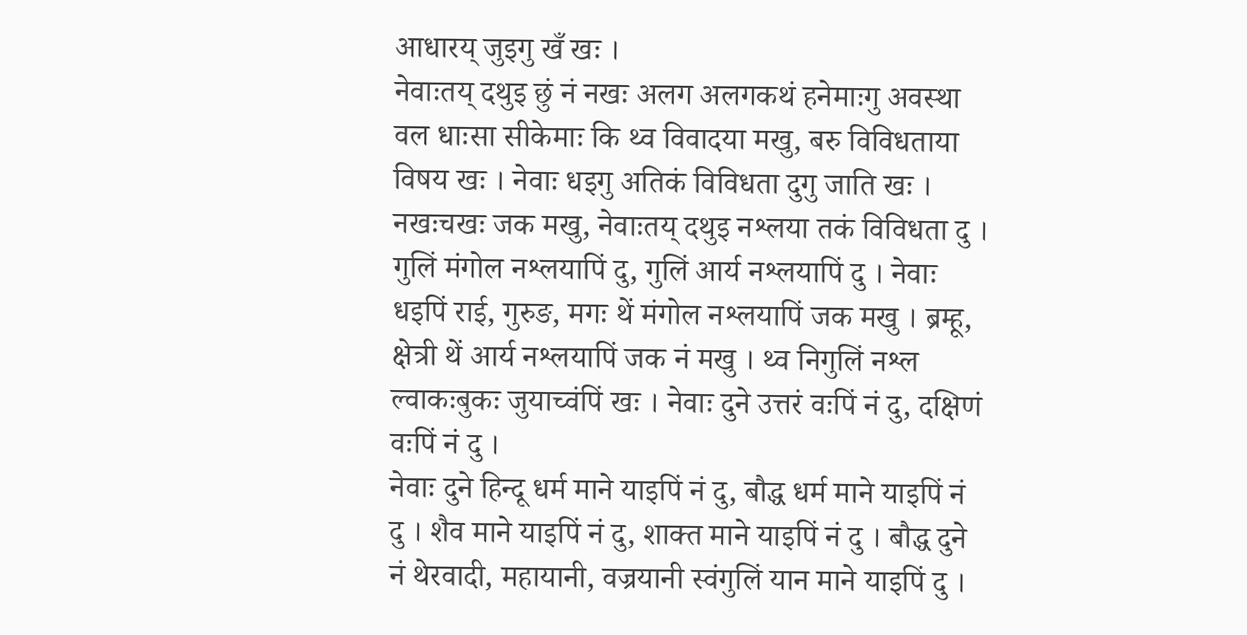आधारय् जुइगु खँ खः ।
नेवाःतय् दथुइ छुं नं नखः अलग अलगकथं हनेमाःगु अवस्था वल धाःसा सीकेमाः कि थ्व विवादया मखु, बरु विविधताया विषय खः । नेवाः धइगु अतिकं विविधता दुगु जाति खः । नखःचखः जक मखु, नेवाःतय् दथुइ नश्लया तकं विविधता दु । गुलिं मंगोल नश्लयापिं दु, गुलिं आर्य नश्लयापिं दु । नेवाः धइपिं राई, गुरुङ, मगः थें मंगोल नश्लयापिं जक मखु । ब्रम्हू, क्षेत्री थें आर्य नश्लयापिं जक नं मखु । थ्व निगुलिं नश्ल ल्वाकःबुकः जुयाच्वंपिं खः । नेवाः दुने उत्तरं वःपिं नं दु, दक्षिणं वःपिं नं दु ।
नेवाः दुने हिन्दू धर्म माने याइपिं नं दु, बौद्ध धर्म माने याइपिं नं दु । शैव माने याइपिं नं दु, शाक्त माने याइपिं नं दु । बौद्ध दुने नं थेरवादी, महायानी, वज्रयानी स्वंगुलिं यान माने याइपिं दु ।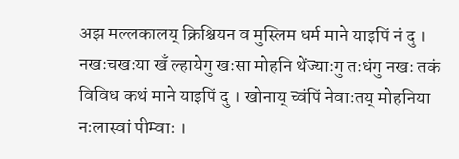अझ मल्लकालय् क्रिश्चियन व मुस्लिम धर्म माने याइपिं नं दु ।
नखःचखःया खँ ल्हायेगु खःसा मोहनि थेंज्याःगु तःधंगु नखः तकं विविध कथं माने याइपिं दु । खोनाय् च्वंपिं नेवाःतय् मोहनिया नःलास्वां पीम्वाः ।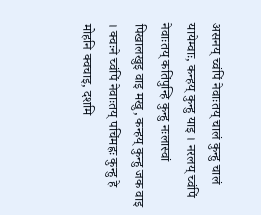असनय् च्वंपिं नेवाःतय् चालं कुन्हु चालं यायेम्वाः, कन्हय् कुन्हु याइ । नरलय् च्वंपिं नेवाःतय् कतिंपुन्हि कुन्हु नःलास्वां पिखालखुइ वाइ मखु, कन्हय् कुन्हु जक वाइ । क्वःने च्वंपिं नेवाःतय् पचिंमह्रः कुन्हु हे मोहनि क्वचाइ, दशमि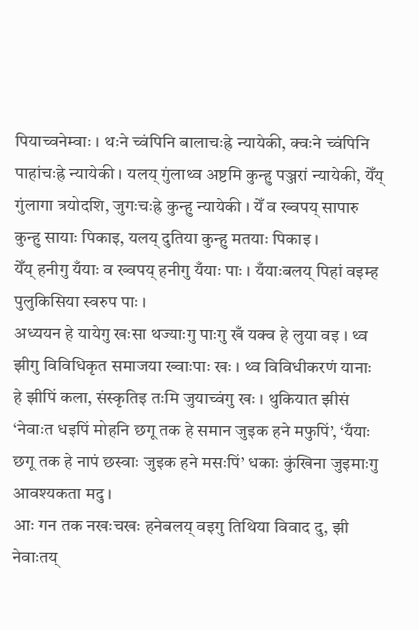पियाच्वनेम्वाः । थःने च्वंपिनि बालाचःह्रे न्यायेकी, क्वःने च्वंपिनि पाहांचःह्रे न्यायेकी । यलय् गुंलाथ्व अष्टमि कुन्हु पञ्जरां न्यायेकी, येँय् गुंलागा त्रयोदशि, जुगःचःह्रे कुन्हु न्यायेकी । येँ व ख्वपय् सापारु कुन्हु सायाः पिकाइ, यलय् दुतिया कुन्हु मतयाः पिकाइ ।
येँय् हनीगु यँयाः व ख्वपय् हनीगु यँयाः पाः । यँयाःबलय् पिहां वइम्ह पुलुकिसिया स्वरुप पाः ।
अध्ययन हे यायेगु खःसा थज्याःगु पाःगु खँ यक्व हे लुया वइ । थ्व झीगु विविधिकृत समाजया ख्वाःपाः खः । थ्व विविधीकरणं यानाः हे झीपिं कला, संस्कृतिइ तःमि जुयाच्वंगु खः । थुकियात झीसं ‘नेवाःत धइपिं मोहनि छगू तक हे समान जुइक हने मफुपिं’, ‘यँयाः छगू तक हे नापं छस्वाः जुइक हने मसःपिं’ धकाः कुंखिना जुइमाःगु आवश्यकता मदु ।
आः गन तक नखःचखः हनेबलय् वइगु तिथिया विवाद दु, झी नेवाःतय्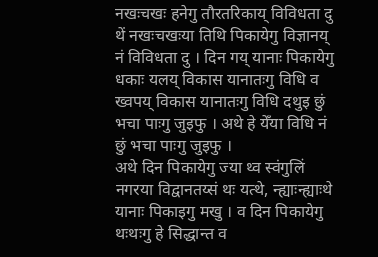नखःचखः हनेगु तौरतरिकाय् विविधता दु थें नखःचखःया तिथि पिकायेगु विज्ञानय् नं विविधता दु । दिन गय् यानाः पिकायेगु धकाः यलय् विकास यानातःगु विधि व ख्वपय् विकास यानातःगु विधि दथुइ छुं भचा पाःगु जुइफु । अथे हे येँया विधि नं छुं भचा पाःगु जुइफु ।
अथे दिन पिकायेगु ज्या थ्व स्वंगुलिं नगरया विद्वानतय्सं थः यत्थे, न्ह्याःन्ह्याःथे यानाः पिकाइगु मखु । व दिन पिकायेगु थःथःगु हे सिद्धान्त व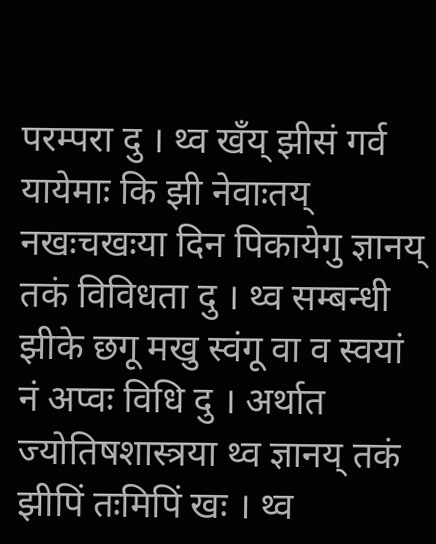परम्परा दु । थ्व खँय् झीसं गर्व यायेमाः कि झी नेवाःतय् नखःचखःया दिन पिकायेगु ज्ञानय् तकं विविधता दु । थ्व सम्बन्धी झीके छगू मखु स्वंगू वा व स्वयां नं अप्वः विधि दु । अर्थात ज्योतिषशास्त्रया थ्व ज्ञानय् तकं झीपिं तःमिपिं खः । थ्व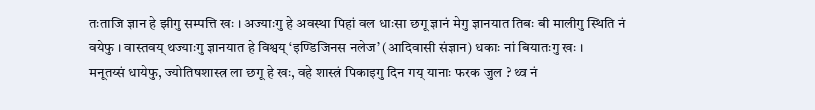तःताजि ज्ञान हे झीगु सम्पत्ति खः । अज्याःगु हे अवस्था पिहां वल धाःसा छगू ज्ञानं मेगु ज्ञानयात तिबः बी मालीगु स्थिति नं वयेफु । वास्तवय् थज्याःगु ज्ञानयात हे विश्वय् ‘इण्डिजिनस नलेज’ (आदिवासी संज्ञान) धकाः नां बियातःगु खः ।
मनूतय्सं धायेफु, ज्योतिषशास्त्र ला छगू हे खः, वहे शास्त्रं पिकाइगु दिन गय् यानाः फरक जुल ? थ्व नं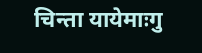चिन्ता यायेमाःगु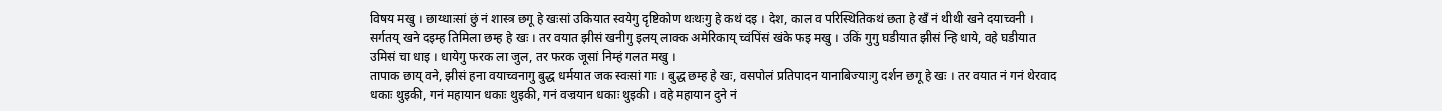विषय मखु । छाय्धाःसां छुं नं शास्त्र छगू हे खःसां उकियात स्वयेगु दृष्टिकोण थःथःगु हे कथं दइ । देश, काल व परिस्थितिकथं छता हे खँ नं थीथी खने दयाच्वनी । सर्गतय् खने दइम्ह तिमिला छम्ह हे खः । तर वयात झीसं खनीगु इलय् लाक्क अमेरिकाय् च्वंपिंसं खंके फइ मखु । उकिं गुगु घडीयात झीसं न्हि धाये, वहे घडीयात उमिसं चा धाइ । धायेगु फरक ला जुल, तर फरक जूसां निम्हं गलत मखु ।
तापाक छाय् वने, झीसं हना वयाच्वनागु बुद्ध धर्मयात जक स्वःसां गाः । बुद्ध छम्ह हे खः, वसपोलं प्रतिपादन यानाबिज्याःगु दर्शन छगू हे खः । तर वयात नं गनं थेरवाद धकाः थुइकी, गनं महायान धकाः थुइकी, गनं वज्रयान धकाः थुइकी । वहे महायान दुने नं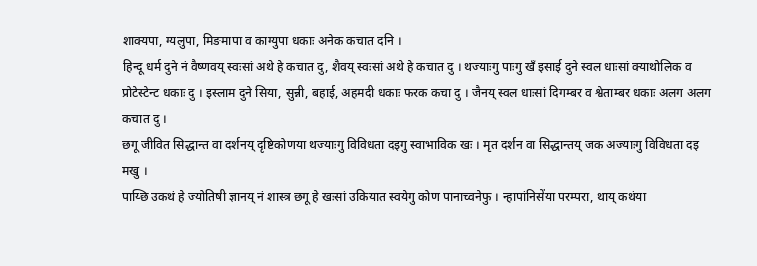शाक्यपा, ग्यलुपा, मिङमापा व काग्युपा धकाः अनेक कचात दनि ।
हिन्दू धर्म दुने नं वैष्णवय् स्वःसां अथे हे कचात दु, शैवय् स्वःसां अथे हे कचात दु । थज्याःगु पाःगु खँ इसाई दुने स्वल धाःसां क्याथोलिक व प्रोटेस्टेन्ट धकाः दु । इस्लाम दुने सिया, सुन्नी, बहाई, अहमदी धकाः फरक कचा दु । जैनय् स्वल धाःसां दिगम्बर व श्वेताम्बर धकाः अलग अलग कचात दु ।
छगू जीवित सिद्धान्त वा दर्शनय् दृष्टिकोणया थज्याःगु विविधता दइगु स्वाभाविक खः । मृत दर्शन वा सिद्धान्तय् जक अज्याःगु विविधता दइ मखु ।
पाय्छि उकथं हे ज्योतिषी ज्ञानय् नं शास्त्र छगू हे खःसां उकियात स्वयेगु कोण पानाच्वनेफु । न्हापांनिसेंया परम्परा, थाय् कथंया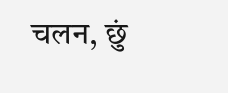चलन, छुं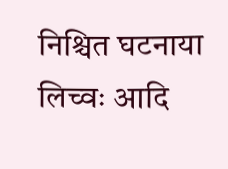निश्चित घटनाया लिच्वः आदि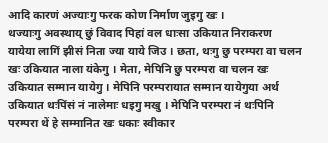आदि कारणं अज्याःगु फरक कोण निर्माण जुइगु खः ।
थज्याःगु अवस्थाय् छुं विवाद पिहां वल धाःसा उकियात निराकरण यायेया लागिं झीसं निता ज्या याये जिउ । छता, थःगु छु परम्परा वा चलन खः उकियात नाला यंकेगु । मेता, मेपिनि छु परम्परा वा चलन खः उकियात सम्मान यायेगु । मेपिनि परम्परायात सम्मान यायेगुया अर्थ उकियात थःपिंसं नं नालेमाः धइगु मखु । मेपिनि परम्परा नं थःपिनि परम्परा थें हे सम्मानित खः धकाः स्वीकार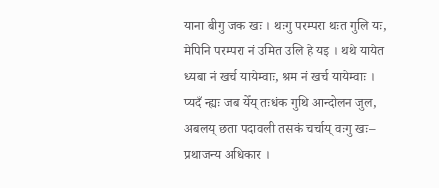याना बीगु जक खः । थःगु परम्परा थःत गुलि यः, मेपिनि परम्परा नं उमित उलि हे यइ । थथे यायेत ध्यबा नं खर्च यायेम्वाः, श्रम नं खर्च यायेम्वाः ।
प्यदँ न्ह्यः जब येँय् तःधंक गुथि आन्दोलन जुल, अबलय् छता पदावली तसकं चर्चाय् वःगु खः– प्रथाजन्य अधिकार ।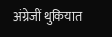अंग्रेजीं थुकियात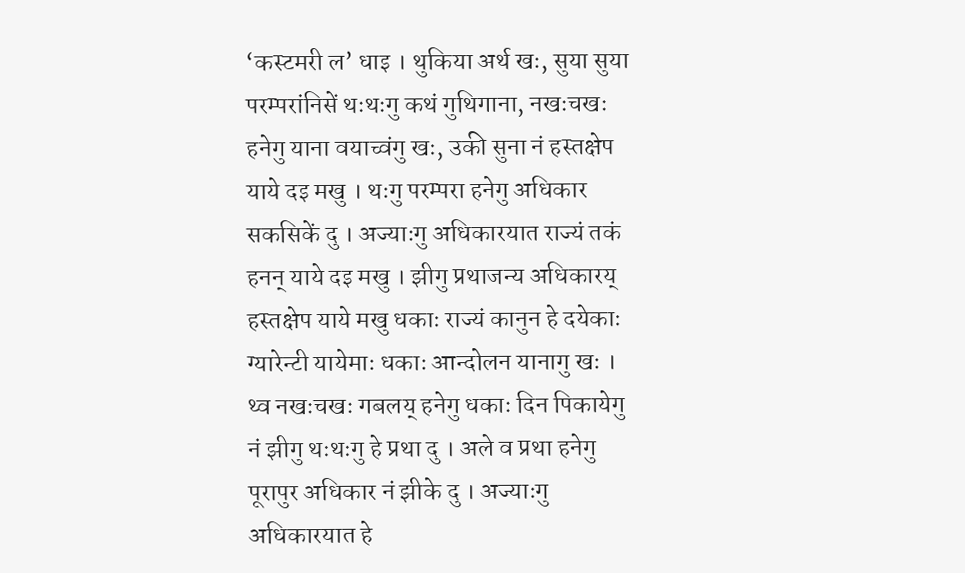‘कस्टमरी ल’ धाइ । थुकिया अर्थ खः, सुया सुया परम्परांनिसें थःथःगु कथं गुथिगाना, नखःचखः हनेगु याना वयाच्वंगु खः, उकी सुना नं हस्तक्षेप याये दइ मखु । थःगु परम्परा हनेगु अधिकार सकसिकें दु । अज्याःगु अधिकारयात राज्यं तकं हनन् याये दइ मखु । झीगु प्रथाजन्य अधिकारय् हस्तक्षेप याये मखु धकाः राज्यं कानुन हे दयेकाः ग्यारेन्टी यायेमाः धकाः आन्दोलन यानागु खः ।
थ्व नखःचखः गबलय् हनेगु धकाः दिन पिकायेगु नं झीगु थःथःगु हे प्रथा दु । अले व प्रथा हनेगु पूरापुर अधिकार नं झीके दु । अज्याःगु अधिकारयात हे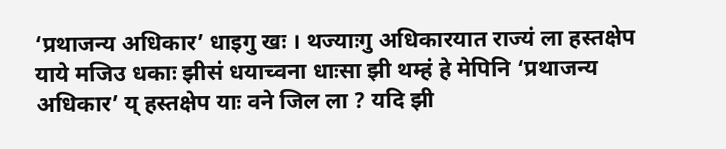‘प्रथाजन्य अधिकार’ धाइगु खः । थज्याःगु अधिकारयात राज्यं ला हस्तक्षेप याये मजिउ धकाः झीसं धयाच्वना धाःसा झी थम्हं हे मेपिनि ‘प्रथाजन्य अधिकार’ य् हस्तक्षेप याः वने जिल ला ? यदि झी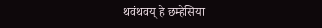थवंथवय् हे छम्हेसिया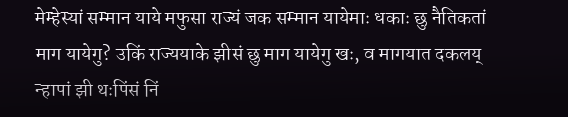मेम्हेस्यां सम्मान याये मफुसा राज्यं जक सम्मान यायेमाः धकाः छु नैतिकतां माग यायेगु? उकिं राज्ययाके झीसं छु माग यायेगु खः, व मागयात दकलय् न्हापां झी थःपिंसं निं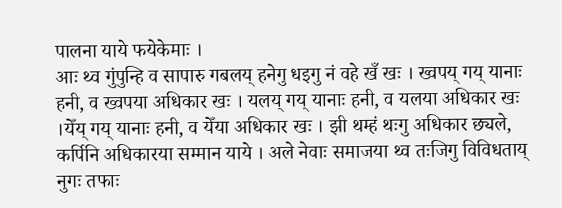पालना याये फयेकेमाः ।
आः थ्व गुंपुन्हि व सापारु गबलय् हनेगु धइगु नं वहे खँ खः । ख्वपय् गय् यानाः हनी, व ख्वपया अधिकार खः । यलय् गय् यानाः हनी, व यलया अधिकार खः ।येँय् गय् यानाः हनी, व येँया अधिकार खः । झी थम्हं थःगु अधिकार छ्यले, कर्पिनि अधिकारया सम्मान याये । अले नेवाः समाजया थ्व तःजिगु विविधताय् नुगः तफाः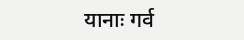यानाः गर्व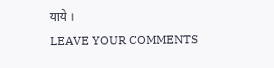याये ।
LEAVE YOUR COMMENTS